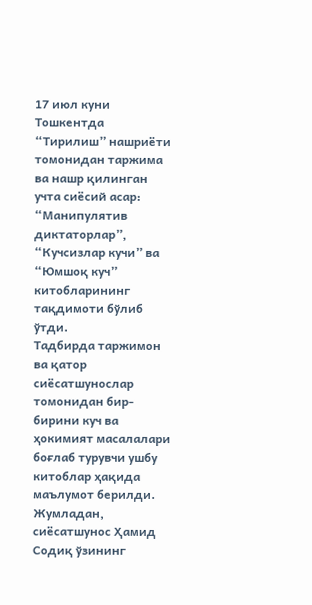17 июл куни Тошкентда “Тирилиш” нашриёти томонидан таржима ва нашр қилинган учта сиёсий асар: “Манипулятив диктаторлар”, “Кучсизлар кучи” ва “Юмшоқ куч” китобларининг тақдимоти бўлиб ўтди.
Тадбирда таржимон ва қатор сиёсатшунослар томонидан бир-бирини куч ва ҳокимият масалалари боғлаб турувчи ушбу китоблар ҳақида маълумот берилди. Жумладан, сиёсатшунос Ҳамид Содиқ ўзининг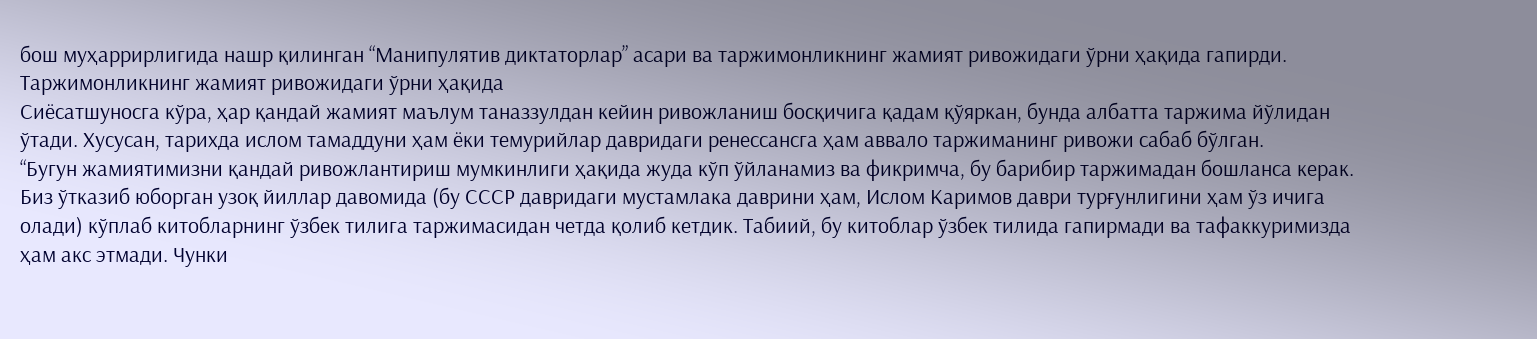бош муҳаррирлигида нашр қилинган “Манипулятив диктаторлар” асари ва таржимонликнинг жамият ривожидаги ўрни ҳақида гапирди.
Таржимонликнинг жамият ривожидаги ўрни ҳақида
Сиёсатшуносга кўра, ҳар қандай жамият маълум таназзулдан кейин ривожланиш босқичига қадам қўяркан, бунда албатта таржима йўлидан ўтади. Хусусан, тарихда ислом тамаддуни ҳам ёки темурийлар давридаги ренессансга ҳам аввало таржиманинг ривожи сабаб бўлган.
“Бугун жамиятимизни қандай ривожлантириш мумкинлиги ҳақида жуда кўп ўйланамиз ва фикримча, бу барибир таржимадан бошланса керак. Биз ўтказиб юборган узоқ йиллар давомида (бу СССР давридаги мустамлака даврини ҳам, Ислом Каримов даври турғунлигини ҳам ўз ичига олади) кўплаб китобларнинг ўзбек тилига таржимасидан четда қолиб кетдик. Табиий, бу китоблар ўзбек тилида гапирмади ва тафаккуримизда ҳам акс этмади. Чунки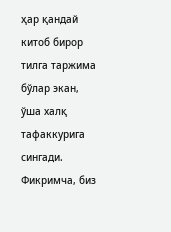ҳар қандай китоб бирор тилга таржима бўлар экан, ўша халқ тафаккурига сингади.
Фикримча, биз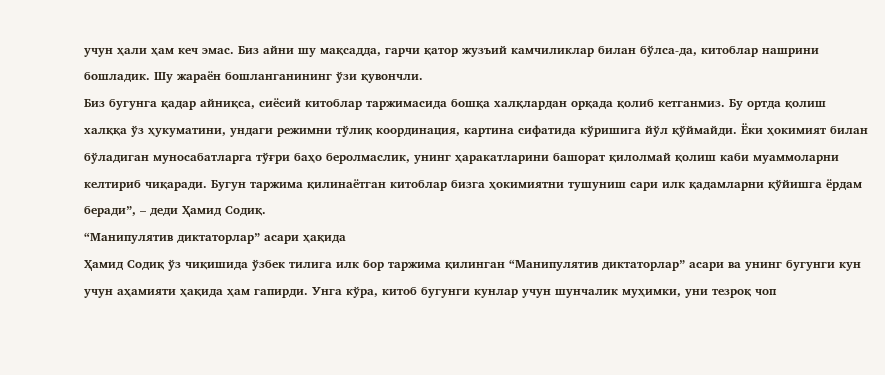учун ҳали ҳам кеч эмас. Биз айни шу мақсадда, гарчи қатор жузъий камчиликлар билан бўлса-да, китоблар нашрини бошладик. Шу жараён бошланганининг ўзи қувончли.
Биз бугунга қадар айниқса, сиёсий китоблар таржимасида бошқа халқлардан орқада қолиб кетганмиз. Бу ортда қолиш халққа ўз ҳукуматини, ундаги режимни тўлиқ координация, картина сифатида кўришига йўл қўймайди. Ёки ҳокимият билан бўладиган муносабатларга тўғри баҳо беролмаслик, унинг ҳаракатларини башорат қилолмай қолиш каби муаммоларни келтириб чиқаради. Бугун таржима қилинаётган китоблар бизга ҳокимиятни тушуниш сари илк қадамларни қўйишга ёрдам беради”, – деди Ҳамид Содиқ.
“Манипулятив диктаторлар” асари ҳақида
Ҳамид Содиқ ўз чиқишида ўзбек тилига илк бор таржима қилинган “Манипулятив диктаторлар” асари ва унинг бугунги кун учун аҳамияти ҳақида ҳам гапирди. Унга кўра, китоб бугунги кунлар учун шунчалик муҳимки, уни тезроқ чоп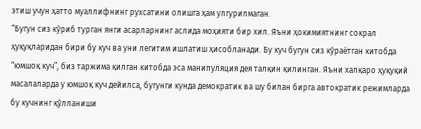этиш учун ҳатто муаллифнинг рухсатини олишга ҳам улгурилмаган.
“Бугун сиз кўриб турган янги асарларнинг аслида моҳияти бир хил. Яъни ҳокимиятнинг сокрал ҳуқуқларидан бири бу куч ва уни легитим ишлатиш ҳисобланади. Бу куч бугун сиз кўраётган китобда “юмшоқ куч”, биз таржима қилган китобда эса манипуляция дея талқин қилинган. Яъни халқаро ҳуқуқий масалаларда у юмшоқ куч дейилса, бугунги кунда демократик ва шу билан бирга автократик режимларда бу кучнинг қўлланиши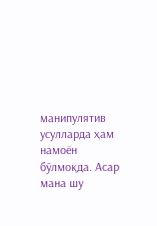манипулятив усулларда ҳам намоён бўлмоқда. Асар мана шу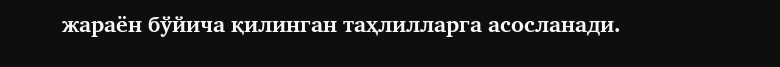жараён бўйича қилинган таҳлилларга асосланади.